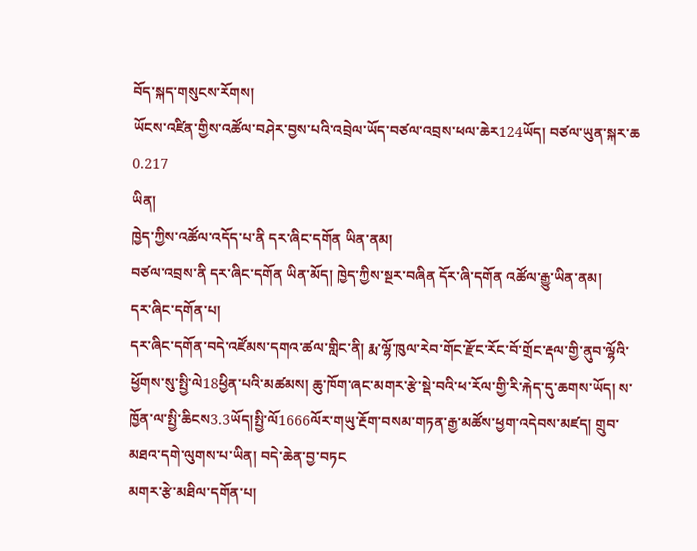བོད་སྐད་གསུངས་རོགས།
ཡོངས་འཛིན་གྱིས་འཚོལ་བཤེར་བྱས་པའི་འབྲེལ་ཡོད་བཙལ་འབྲས་ཕལ་ཆེར124ཡོད། བཙལ་ཡུན་སྐར་ཆ 0.217
ཡིན།
ཁྱེད་ཀྱིས་འཚོལ་འདོད་པ་ནི དར་ཞིང་དགོན ཡིན་ནམ།
བཙལ་འབྲས་ནི དར་ཞིང་དགོན ཡིན་མོད། ཁྱེད་ཀྱིས་སྔར་བཞིན དོར་ཞི་དགོན འཚོལ་རྒྱུ་ཡིན་ནམ།
དར་ཞིང་དགོན་པ།
དར་ཞིང་དགོན་བདེ་འཛོམས་དགའ་ཚལ་གླིང་ནི། རྨ་ལྷོ་ཁུལ་རེབ་གོང་རྫོང་རོང་བོ་གྲོང་རྡལ་གྱི་ནུབ་ལྷོའི་ཕྱོགས་སུ་སྤྱི་ལེ18ཕྱིན་པའི་མཚམས། ཆུ་ཁོག་ཞང་མགར་རྩེ་སྡེ་བའི་ཕ་རོལ་གྱི་རི་རྐེད་དུ་ཆགས་ཡོད། ས་ཁྱོན་ལ་སྤྱི་ཆིངས3.3ཡོད།སྤྱི་ལོ1666ལོར་གཡུ་རྔོག་བསམ་གཏན་རྒྱ་མཚོས་ཕྱག་འདེབས་མཛད། གྲུབ་མཐའ་དགེ་ལུགས་པ་ཡིན། བདེ་ཆེན་བྱ་བཏང
མགར་རྩེ་མཐིལ་དགོན་པ།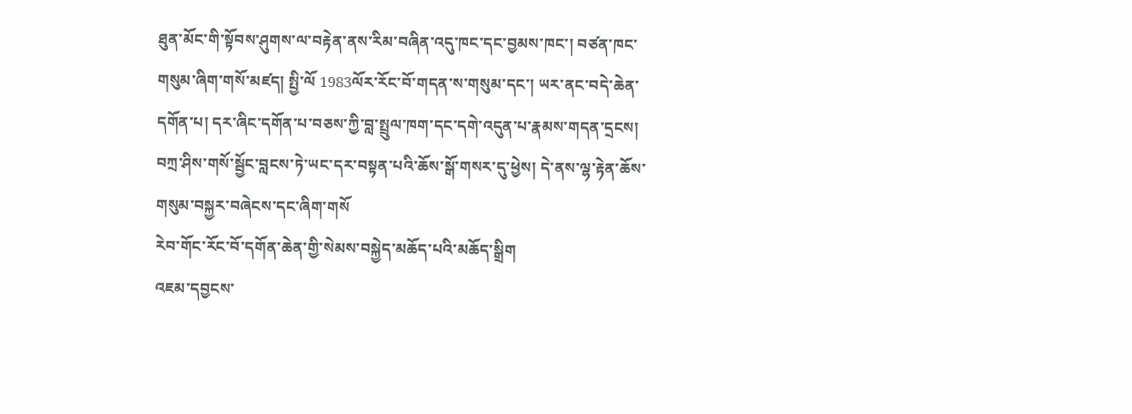ཐུན་མོང་གི་སྟོབས་ཤུགས་ལ་བརྟེན་ནས་རིམ་བཞིན་འདུ་ཁང་དང་བྱམས་ཁང་། བཙན་ཁང་གསུམ་ཞིག་གསོ་མཛད། སྤྱི་ལོ 1983ལོར་རོང་བོ་གདན་ས་གསུམ་དང་། ཡར་ནང་བདེ་ཆེན་དགོན་པ། དར་ཞིང་དགོན་པ་བཅས་ཀྱི་བླ་སྤྲུལ་ཁག་དང་དགེ་འདུན་པ་རྣམས་གདན་དྲངས། བཀྲ་ཤིས་གསོ་སྦྱོང་བླངས་ཏེ་ཡང་དར་བསྟན་པའི་ཆོས་སྒོ་གསར་དུ་ཕྱེས། དེ་ནས་ལྷ་རྟེན་ཆོས་གསུམ་བསྐྱར་བཞེངས་དང་ཞིག་གསོ
རེབ་གོང་རོང་བོ་དགོན་ཆེན་གྱི་སེམས་བསྐྱེད་མཆོད་པའི་མཆོད་སྒྲིག
འཇམ་དབྱངས་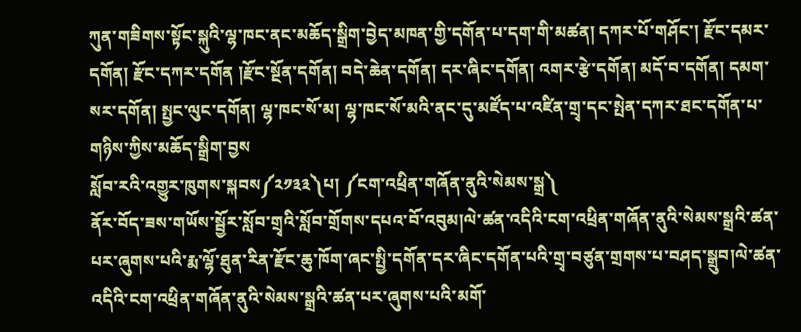ཀུན་གཟིགས་སྟོང་སྐུའི་ལྷ་ཁང་ནང་མཆོད་སྒྲིག་བྱེད་མཁན་གྱི་དགོན་པ་དག་གི་མཚན། དཀར་པོ་གཤོང་། རྫོང་དམར་དགོན། རྫོང་དཀར་དགོན །རྫོང་སྔོན་དགོན། བདེ་ཆེན་དགོན། དར་ཞིང་དགོན། འགར་རྩེ་དགོན། མདོ་བ་དགོན། དམག་སར་དགོན། སྤྱང་ལུང་དགོན། ལྷ་ཁང་སོ་མ། ལྷ་ཁང་སོ་མའི་ནང་དུ་མཛོད་པ་འཛིན་གྲྭ་དང་སྤེན་དཀར་ཐང་དགོན་པ་གཉིས་ཀྱིས་མཆོད་སྒྲིག་བྱས
སློབ་རའི་འགྱུར་ཁུགས་སྐབས༼༢༡༣༣༽པ། ༼ངག་འཕྲིན་གཞོན་ནུའི་སེམས་སྒྲ༽
ནོར་བོད་ཟས་གཡོས་སྦྱོར་སློབ་གྲྭའི་སློབ་གྲོགས་དཔའ་བོ་འབུམ།ལེ་ཚན་འདིའི་ངག་འཕྲིན་གཞོན་ནུའི་སེམས་སྒྲའི་ཚན་པར་ཞུགས་པའི་རྨ་ལྷོ་ཐུན་རིན་རྫོང་ཆུ་ཁོག་ཞང་སྤྱི་དགོན་དར་ཞིང་དགོན་པའི་གྲྭ་བཙུན་གྲགས་པ་བཤད་སྒྲུབ།ལེ་ཚན་འདིའི་ངག་འཕྲིན་གཞོན་ནུའི་སེམས་སྒྲའི་ཚན་པར་ཞུགས་པའི་མགོ་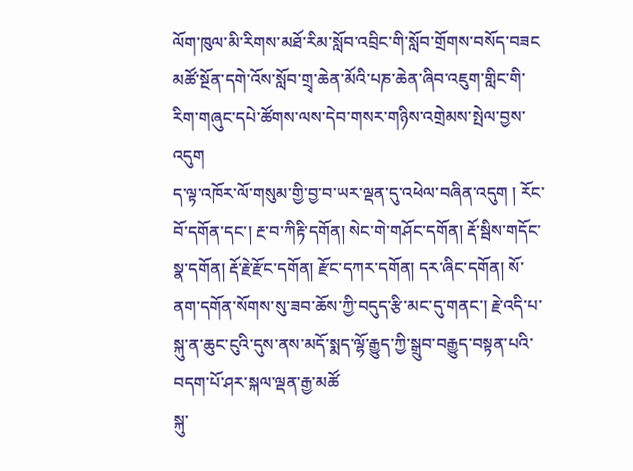ལོག་ཁུལ་མི་རིགས་མཐོ་རིམ་སློབ་འབྲིང་གི་སློབ་གྲོགས་བསོད་བཟང
མཚོ་སྔོན་དགེ་འོས་སློབ་གྲྭ་ཆེན་མོའི་པཎ་ཆེན་ཞིབ་འཇུག་གླིང་གི་རིག་གཞུང་དཔེ་ཚོགས་ལས་དེབ་གསར་གཉིས་འགྲེམས་སྤེལ་བྱས་འདུག
ད་ལྟ་འཁོར་ལོ་གསུམ་གྱི་བྱ་བ་ཡར་ལྡན་དུ་འཕེལ་བཞིན་འདུག ། རོང་བོ་དགོན་དང་། རྔ་བ་ཀིརྟི་དགོན། སེང་གེ་གཤོང་དགོན། རྡོ་སྦིས་གདོང་སྣ་དགོན། རྡོ་རྗེ་རྫོང་དགོན། རྫོང་དཀར་དགོན། དར་ཞིང་དགོན། སོ་ནག་དགོན་སོགས་སུ་ཟབ་ཆོས་ཀྱི་བདུད་རྩི་མང་དུ་གནང་། རྗེ་འདི་པ་སྐུ་ན་ཆུང་ངུའི་དུས་ནས་མདོ་སྨད་ལྷོ་རྒྱུད་ཀྱི་སྒྲུབ་བརྒྱུད་བསྟན་པའི་བདག་པོ་ཤར་སྐལ་ལྡན་རྒྱ་མཚོ
སྐུ་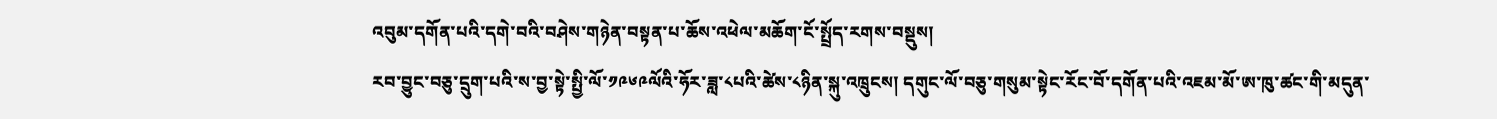འབུམ་དགོན་པའི་དགེ་བའི་བཤེས་གཉེན་བསྟན་པ་ཆོས་འཕེལ་མཆོག་ངོ་སྤྲོད་རགས་བསྡུས།
རབ་བྱུང་བཅུ་དྲུག་པའི་ས་བྱ་སྟེ་སྤྱི་ལོ་༡༩༦༩ལོའི་ཧོར་ཟླ་༨པའི་ཚེས་༨ཉིན་སྐུ་འཁྲུངས། དགུང་ལོ་བཅུ་གསུམ་སྟེང་རོང་བོ་དགོན་པའི་འཇམ་མོ་ཨ་ཁུ་ཚང་གི་མདུན་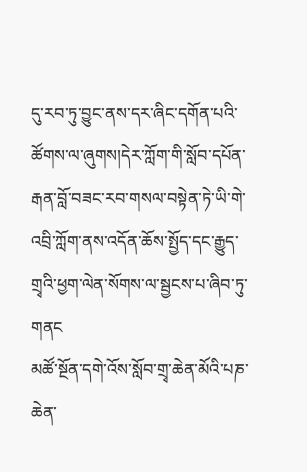དུ་རབ་ཏུ་བྱུང་ནས་དར་ཞིང་དགོན་པའི་ཚོགས་ལ་ཞུགས།དེར་ཀློག་གི་སློབ་དཔོན་རྒན་བློ་བཟང་རབ་གསལ་བསྟེན་ཏེ་ཡི་གེ་འབྲི་ཀློག་ནས་འདོན་ཆོས་སྤྱོད་དང་རྒྱུད་གྲྭའི་ཕྱག་ལེན་སོགས་ལ་སྦྱངས་པ་ཞིབ་ཏུ་གནང
མཚོ་སྔོན་དགེ་འོས་སློབ་གྲྭ་ཆེན་མོའི་པཎ་ཆེན་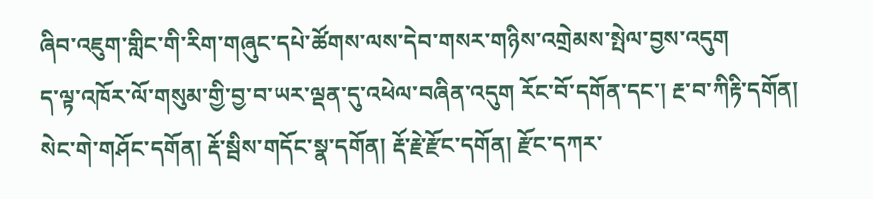ཞིབ་འཇུག་གླིང་གི་རིག་གཞུང་དཔེ་ཚོགས་ལས་དེབ་གསར་གཉིས་འགྲེམས་སྤེལ་བྱས་འདུག
ད་ལྟ་འཁོར་ལོ་གསུམ་གྱི་བྱ་བ་ཡར་ལྡན་དུ་འཕེལ་བཞིན་འདུག རོང་བོ་དགོན་དང་། རྔ་བ་ཀིརྟི་དགོན། སེང་གེ་གཤོང་དགོན། རྡོ་སྦིས་གདོང་སྣ་དགོན། རྡོ་རྗེ་རྫོང་དགོན། རྫོང་དཀར་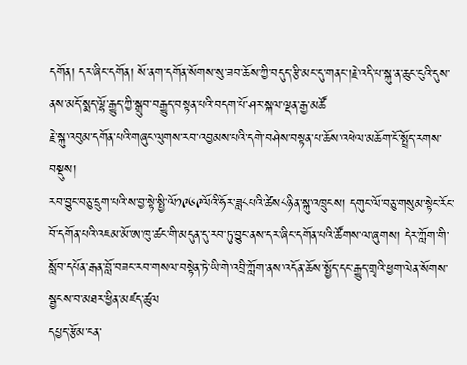དགོན། དར་ཞིང་དགོན། སོ་ནག་དགོན་སོགས་སུ་ཟབ་ཆོས་ཀྱི་བདུད་རྩི་མང་དུ་གནང་།རྗེ་འདི་པ་སྐུ་ན་ཆུང་ངུའི་དུས་ནས་མདོ་སྨད་ལྷོ་རྒྱུད་ཀྱི་སྒྲུབ་བརྒྱུད་བསྟན་པའི་བདག་པོ་ཤར་སྐལ་ལྡན་རྒྱ་མཚོ
རྗེ་སྐུ་འབུམ་དགོན་པའི་གཞུང་ལུགས་རབ་འབྱམས་པའི་དགེ་བཤེས་བསྟན་པ་ཆོས་འཕེལ་མཆོག་ངོ་སྤྲོད་རགས་བསྡུས།
རབ་བྱུང་བཅུ་དྲུག་པའི་ས་བྱ་སྟེ་སྤྱི་ལོ༡༩༦༩ལོའི་ཧོར་ཟླ༨པའི་ཚེས༨ཉིན་སྐུ་འཁྲུངས། དགུང་ལོ་བཅུ་གསུམ་སྟེང་རོང་བོ་དགོན་པའི་འཇམ་མོ་ཨ་ཁུ་ཚང་གི་མདུན་དུ་རབ་ཏུ་བྱུང་ནས་དར་ཞིང་དགོན་པའི་ཚོགས་ལ་ཞུགས། དེར་ཀློག་གི་སློབ་དཔོན་རྒན་བློ་བཟང་རབ་གསལ་བསྟེན་ཏེ་ཡི་གེ་འབྲི་ཀློག་ནས་འདོན་ཆོས་སྤྱོད་དང་རྒྱུད་གྲྭའི་ཕྱག་ལེན་སོགས་སྦྱངས་བ་མཐར་ཕྱིན་མཛད་ཚུལ
དཔྱད་རྩོམ་ངན་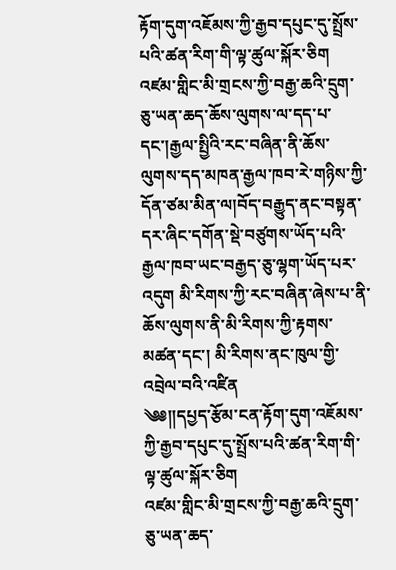རྟོག་དུག་འཇོམས་ཀྱི་རྒྱབ་དཔུང་དུ་སྤྲོས་པའི་ཚན་རིག་གི་ལྟ་ཚུལ་སྐོར་ཅིག
འཛམ་གླིང་མི་གྲངས་ཀྱི་བརྒྱ་ཆའི་དྲུག་ཅུ་ཡན་ཆད་ཆོས་ལུགས་ལ་དད་པ་དང་།རྒྱལ་སྤྱིའི་རང་བཞིན་ནི་ཆོས་ལུགས་དད་མཁན་རྒྱལ་ཁབ་རེ་གཉིས་ཀྱི་དོན་ཙམ་མིན་ལ།བོད་བརྒྱུད་ནང་བསྟན་དར་ཞིང་དགོན་སྡེ་བཙུགས་ཡོད་པའི་རྒྱལ་ཁབ་ཡང་བརྒྱད་ཅུ་ལྷག་ཡོད་པར་འདུག མི་རིགས་ཀྱི་རང་བཞིན་ཞེས་པ་ནི་ཆོས་ལུགས་ནི་མི་རིགས་ཀྱི་རྟགས་མཚན་དང་། མི་རིགས་ནང་ཁུལ་གྱི་འབྲེལ་བའི་འཛིན
༄༅།།དཔྱད་རྩོམ་ངན་རྟོག་དུག་འཇོམས་ཀྱི་རྒྱབ་དཔུང་དུ་སྤྲོས་པའི་ཚན་རིག་གི་ལྟ་ཚུལ་སྐོར་ཅིག
འཛམ་གླིང་མི་གྲངས་ཀྱི་བརྒྱ་ཆའི་དྲུག་ཅུ་ཡན་ཆད་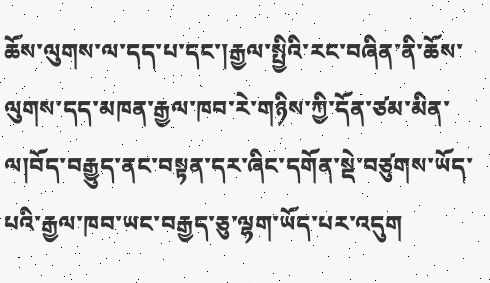ཆོས་ལུགས་ལ་དད་པ་དང་།རྒྱལ་སྤྱིའི་རང་བཞིན་ནི་ཆོས་ལུགས་དད་མཁན་རྒྱལ་ཁབ་རེ་གཉིས་ཀྱི་དོན་ཙམ་མིན་ལ།བོད་བརྒྱུད་ནང་བསྟན་དར་ཞིང་དགོན་སྡེ་བཙུགས་ཡོད་པའི་རྒྱལ་ཁབ་ཡང་བརྒྱད་ཅུ་ལྷག་ཡོད་པར་འདུག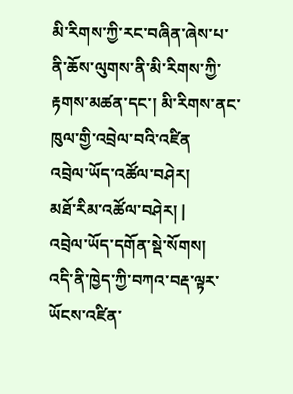མི་རིགས་ཀྱི་རང་བཞིན་ཞེས་པ་ནི་ཆོས་ལུགས་ནི་མི་རིགས་ཀྱི་རྟགས་མཚན་དང་། མི་རིགས་ནང་ཁུལ་གྱི་འབྲེལ་བའི་འཛིན
འབྲེལ་ཡོད་འཚོལ་བཤེར།
མཐོ་རིམ་འཚོལ་བཤེར། |
འབྲེལ་ཡོད་དགོན་སྡེ་སོགས།
འདི་ནི་ཁྱེད་ཀྱི་བཀའ་བརྡ་ལྟར་ཡོངས་འཛིན་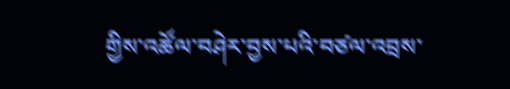གྱིས་འཚོལ་བཤེར་བྱས་པའི་བཙལ་འབྲས་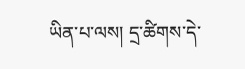ཡིན་པ་ལས། དྲ་ཚིགས་དེ་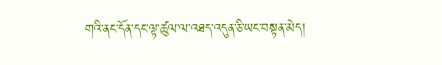གའི་ནང་དོན་དང་ལྟ་ཚུལ་ལ་འཐད་འདུན་ཅི་ཡང་བསྟན་མེད།